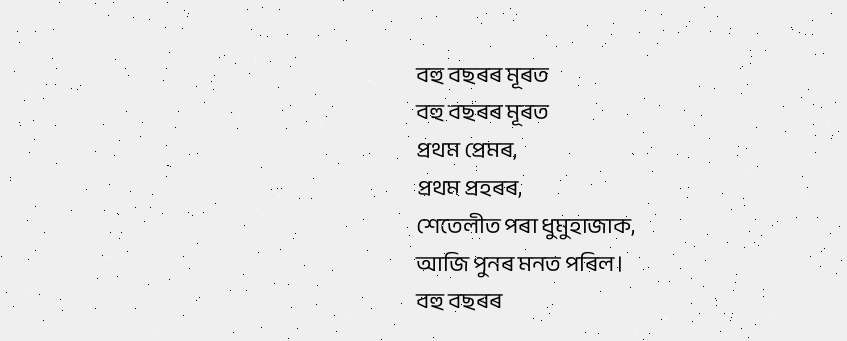বহু বছৰৰ মূৰত
বহু বছৰৰ মূৰত
প্রথম প্রেমৰ,
প্রথম প্রহৰৰ,
শেতেলীত পৰা ধুমুহাজাক,
আজি পুনৰ মনত পৰিল।
বহু বছৰৰ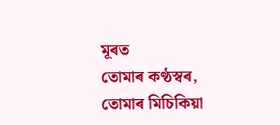মূৰত
তোমাৰ কণ্ঠস্বৰ,
তোমাৰ মিচিকিয়া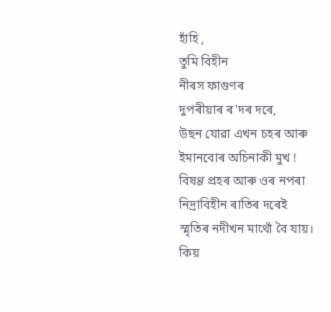হাঁহি ,
তুমি বিহীন
নীৰস ফাগুণৰ
দুপৰীয়াৰ ৰ'দৰ দৰে,
উছন যোৱা এখন চহৰ আৰু
ইমানবোৰ অচিনাকী মুখ !
বিষণ্ণ প্ৰহৰ আৰু ওৰ নপৰা
নিদ্ৰাবিহীন ৰাতিৰ দৰেই
স্মৃতিৰ নদীখন মাথোঁ বৈ যায়।
কিয়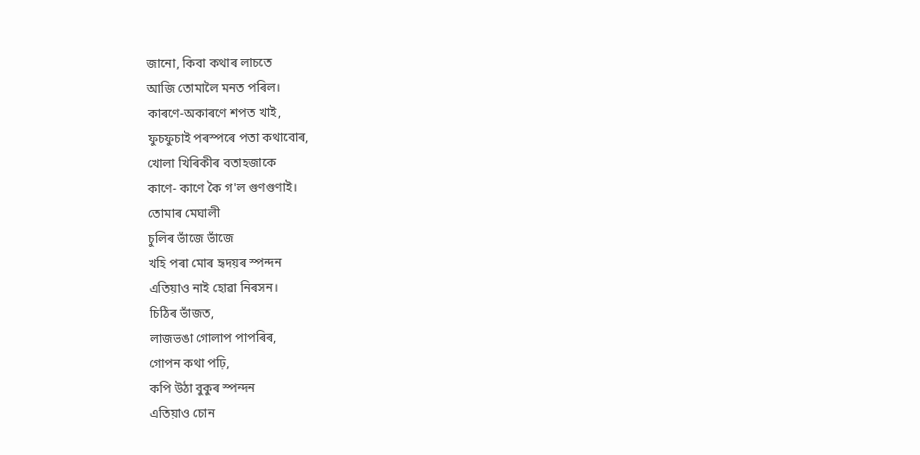জানো, কিবা কথাৰ লাচতে
আজি তোমালৈ মনত পৰিল।
কাৰণে-অকাৰণে শপত খাই,
ফুচফুচাই পৰস্পৰে পতা কথাবোৰ,
খোলা খিৰিকীৰ বতাহজাকে
কাণে- কাণে কৈ গ'ল গুণগুণাই।
তোমাৰ মেঘালী
চুলিৰ ভাঁজে ভাঁজে
খহি পৰা মোৰ হৃদয়ৰ স্পন্দন
এতিয়াও নাই হোৱা নিৰসন।
চিঠিৰ ভাঁজত,
লাজভঙা গোলাপ পাপৰিৰ,
গোপন কথা পঢ়ি,
কপি উঠা বুকুৰ স্পন্দন
এতিয়াও চোন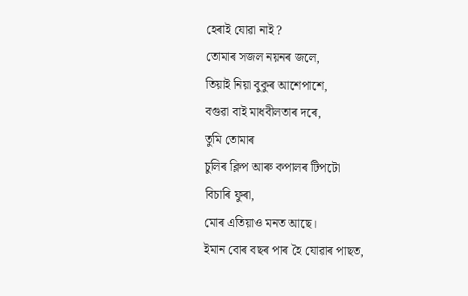হেৰাই যোৱা নাই ?
তোমাৰ সজল নয়নৰ জলে,
তিয়াই নিয়া বুকুৰ আশেপাশে,
বগুৱা বাই মাধবীলতাৰ দৰে,
তুমি তোমাৰ
চুলিৰ ক্লিপ আৰু কপালৰ টিপটো
বিচাৰি ফুৰা,
মোৰ এতিয়াও মনত আছে।
ইমান বোৰ বছৰ পাৰ হৈ যোৱাৰ পাছত,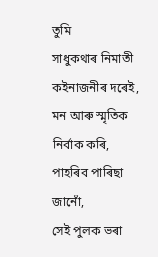তুমি
সাধুকথাৰ নিমাতী কইনাজনীৰ দৰেই,
মন আৰু স্মৃতিক নিৰ্বাক কৰি,
পাহৰিব পাৰিছা জানোঁ,
সেই পুলক ভৰা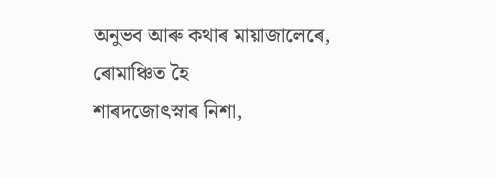অনুভব আৰু কথাৰ মায়াজালেৰে,
ৰোমাঞ্চিত হৈ
শাৰদজোৎস্নাৰ নিশা,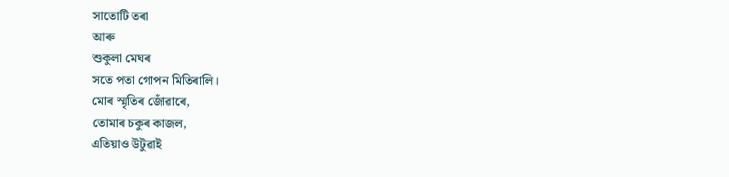সাতোটি তৰা
আৰু
শুকুলা মেঘৰ
সতে পতা গোপন মিতিৰালি।
মোৰ স্মৃতিৰ জোঁৱাৰে,
তোমাৰ চকুৰ কাজল,
এতিয়াও উটুৱাই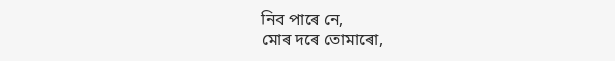নিব পাৰে নে,
মোৰ দৰে তোমাৰো,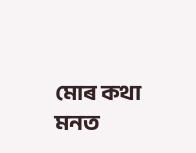মোৰ কথা মনত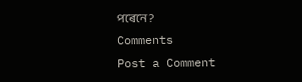পৰেনে ?
Comments
Post a Comment